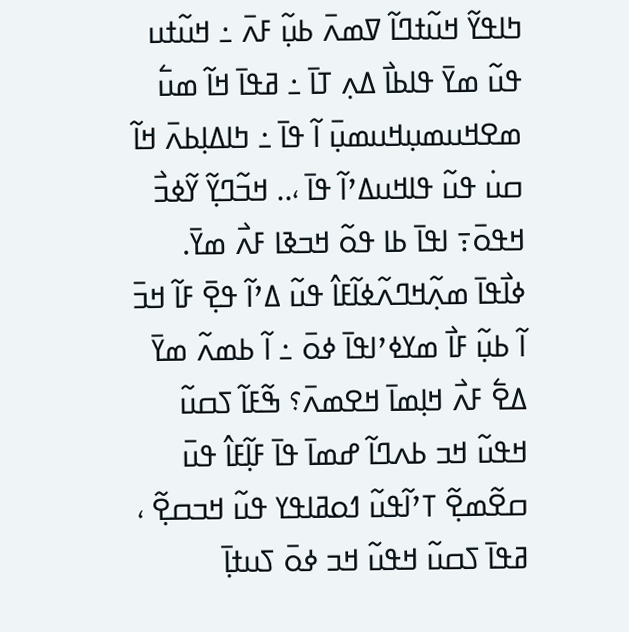ߤߊߟߌ߬ ߞߎ߬ߙߣߊ߬ ߜߘߍ߫ ߕߎ߲߬ ߓߍ߫ ߸ ߞߎ߬ߙߎ ߟߎ߬ ߘߌ߫ ߟߊߕߊ߯ ߡߍ߲ ߠߊ߫ ߸ ߥߟߊ߫ ߞߊ߬ ߘߎ߱ ߘߐߞߎߘߎ߲ߞߎߘߎ߲߫ ߊ߬ ߟߊ߫ ߸ ߤߊߡߊ߲ߕߍ߫ ߞߊ߬ ߛߎ߭ ߟߎ߬ ߟߊߞߎߡߴߊ߬ ߟߊ߫ ،.. ߞߏ߬ߣߌ߲߬ ߌ߬ߦߏ߯ ߞߟߋ߫߹ ߊߟߊ߫ ߕߊ ߟߋ߬ ߞߏߢߊ ߓߍ߯ ߘߌ߫. ߦߊ߯ߟߊ߫ ߘߍ߲߬ߞߣߍ߬ߦߊ߬ߓߊ߮ ߟߎ߬ ߡߴߊ߬ ߟߐ߲߫ ߓߊ߬ ߞߏ߫ ߊ߬ ߕߎ߲߬ ߓߊ߯ ߘߌߦߴߊߟߊ߫ ߦߋ߫ ߸ ߊ߬ ߕߘߍ߬ ߘߌ߫ ߡߐ߱ ߓߍ߯ ߞߊ߲ߘߊ߫ ߞߐߘߍ߫؟ ߒ߬ߓߊ߬ ߖߛߎ߬ ߞߟߎ߬ ߞߏ ߕߍߣߊ߬ ߝߘߊ߫ ߟߊ߫ ߓߊ߲߬ߓߊ߮ ߟߎ߫ ߛߐ߬ߘߐ߲߬ ߠߴߊ߬ߟߎ߬ ߗߋߥߊߟߌ ߟߎ߬ ߞߏߛߐ߲߬ ، ߥߟߊ߫ ߖߛߎ߬ ߞߟߎ߬ ߞߏ ߦߋ߫ ߖߎߙߊ߲߫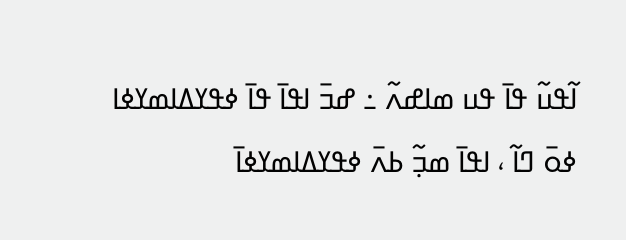ߊ߬ߟߎ߬ ߟߊ߫ ߟߎ ߘߊߝߍ߬ ߸ ߝߏ߫ ߊߟߊ߫ ߟߊ߫ ߦߟߌߡߊߘߌߦߊ ߦߋ߫ ߣߊ߬ ، ߊߟߊ߫ ߘߏ߲߬ ߕߍ߫ ߦߟߌߡߊߘߌߦߊ߫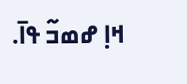ߞߊ߲ ߝߘߏ߬ ߟߊ߫.